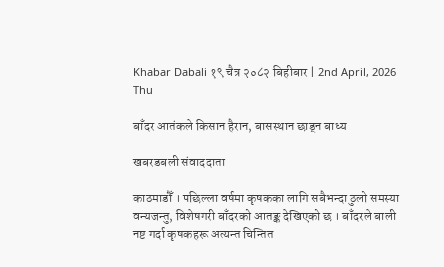Khabar Dabali १९ चैत्र २०८२ बिहीबार | 2nd April, 2026 Thu

बाँदर आतंकले किसान हैरान, बासस्थान छाड्न बाध्य

खबरडबली संवाददाता

काठमाडौँ । पछिल्ला वर्षमा कृषकका लागि सबैभन्दा ठुलो समस्या वन्यजन्तु, विशेषगरी बाँदरको आतङ्क देखिएको छ । बाँदरले बाली नष्ट गर्दा कृषकहरू अत्यन्त चिन्तित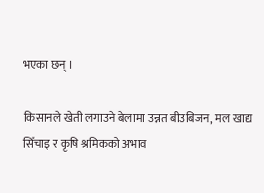भएका छन् ।

किसानले खेती लगाउने बेलामा उन्नत बीउबिजन, मल खाद्य सिँचाइ र कृषि श्रमिकको अभाव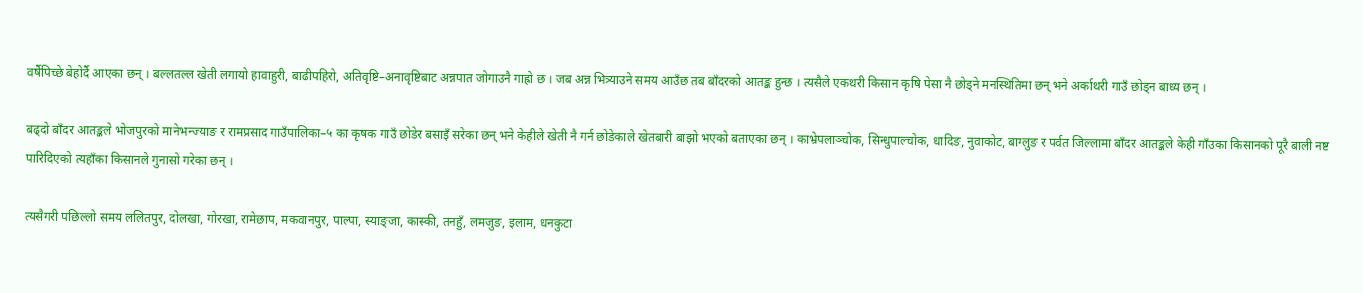वर्षैपिच्छे बेहोर्दै आएका छन् । बल्लतल्ल खेती लगायो हावाहुरी, बाढीपहिरो, अतिवृष्टि–अनावृष्टिबाट अन्नपात जोगाउनै गाह्रो छ । जब अन्न भित्र्याउने समय आउँछ तब बाँदरको आतङ्क हुन्छ । त्यसैले एकथरी किसान कृषि पेसा नै छोड्ने मनस्थितिमा छन् भने अर्काथरी गाउँ छोड्न बाध्य छन् ।

बढ्दो बाँदर आतङ्कले भोजपुरको मानेभन्ज्याङ र रामप्रसाद गाउँपालिका–५ का कृषक गाउँ छोडेर बसाइँ सरेका छन् भने केहीले खेती नै गर्न छोडेकाले खेतबारी बाझो भएको बताएका छन् । काभ्रेपलाञ्चोक, सिन्धुपाल्चोक, धादिङ, नुवाकोट, बाग्लुङ र पर्वत जिल्लामा बाँदर आतङ्कले केही गाँउका किसानको पूरै बाली नष्ट पारिदिएको त्यहाँका किसानले गुनासो गरेका छन् ।

त्यसैगरी पछिल्लो समय ललितपुर, दोलखा, गोरखा, रामेछाप, मकवानपुर, पाल्पा, स्याङ्जा, कास्की, तनहुँ, लमजुङ, इलाम, धनकुटा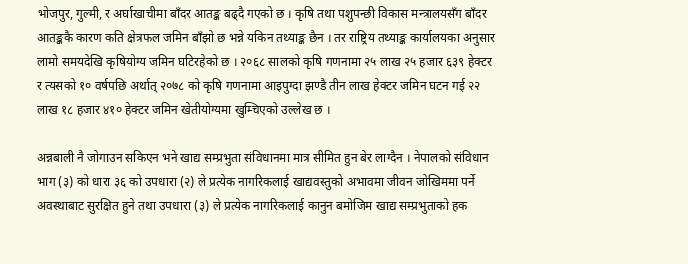भोजपुर, गुल्मी, र अर्घाखाचीमा बाँदर आतङ्क बढ्दै गएको छ । कृषि तथा पशुपन्छी विकास मन्त्रालयसँग बाँदर आतङ्ककै कारण कति क्षेत्रफल जमिन बाँझो छ भन्ने यकिन तथ्याङ्क छैन । तर राष्ट्रिय तथ्याङ्क कार्यालयका अनुसार लामो समयदेखि कृषियोग्य जमिन घटिरहेको छ । २०६८ सालको कृषि गणनामा २५ लाख २५ हजार ६३९ हेक्टर र त्यसको १० वर्षपछि अर्थात् २०७८ को कृषि गणनामा आइपुग्दा झण्डै तीन लाख हेक्टर जमिन घटन गई २२ लाख १८ हजार ४१० हेक्टर जमिन खेतीयोग्यमा खुम्चिएको उल्लेख छ ।

अन्नबाली नै जोगाउन सकिएन भने खाद्य सम्प्रभुता संविधानमा मात्र सीमित हुन बेर लाग्दैन । नेपालको संविधान भाग (३) को धारा ३६ को उपधारा (२) ले प्रत्येक नागरिकलाई खाद्यवस्तुको अभावमा जीवन जोखिममा पर्ने अवस्थाबाट सुरक्षित हुने तथा उपधारा (३) ले प्रत्येक नागरिकलाई कानुन बमोजिम खाद्य सम्प्रभुताको हक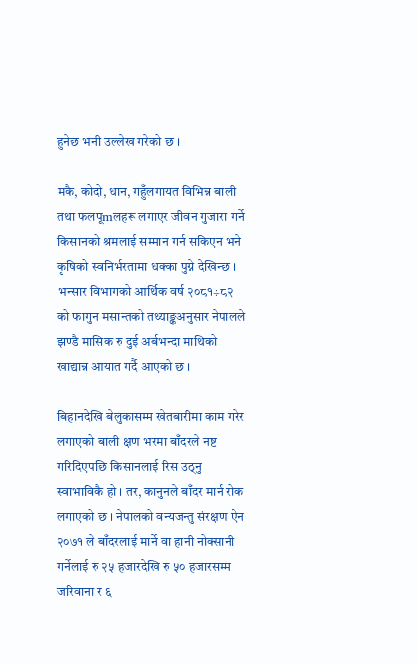हुनेछ भनी उल्लेख गरेको छ ।

मकै, कोदो, धान, गहुँलगायत विभिन्न बाली तथा फलपूmलहरू लगाएर जीवन गुजारा गर्ने किसानको श्रमलाई सम्मान गर्न सकिएन भने कृषिको स्वनिर्भरतामा धक्का पुग्ने देखिन्छ । भन्सार विभागको आर्थिक वर्ष २०८१÷८२ को फागुन मसान्तको तथ्याङ्कअनुसार नेपालले झण्डै मासिक रु दुई अर्बभन्दा माथिको खाद्यान्न आयात गर्दै आएको छ ।

बिहानदेखि बेलुकासम्म खेतबारीमा काम गरेर लगाएको बाली क्षण भरमा बाँदरले नष्ट गरिदिएपछि किसानलाई रिस उठ्नु स्वाभाविकै हो । तर, कानुनले बाँदर मार्न रोक लगाएको छ । नेपालको वन्यजन्तु संरक्षण ऐन २०७१ ले बाँदरलाई मार्ने वा हानी नोक्सानी गर्नेलाई रु २५ हजारदेखि रु ५० हजारसम्म जरिवाना र ६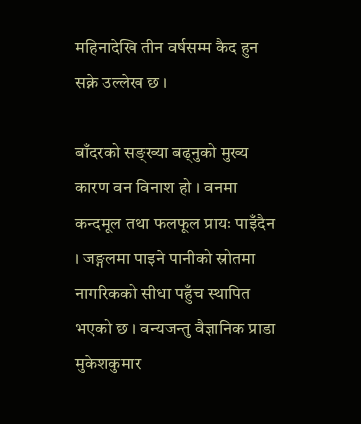महिनादेखि तीन वर्षसम्म कैद हुन सक्ने उल्लेख छ ।

बाँदरको सङ्ख्या बढ्नुको मुख्य कारण वन विनाश हो । वनमा कन्दमूल तथा फलफूल प्रायः पाइँदैन । जङ्गलमा पाइने पानीको स्रोतमा नागरिकको सीधा पहुँच स्थापित भएको छ । वन्यजन्तु वैज्ञानिक प्राडा मुकेशकुमार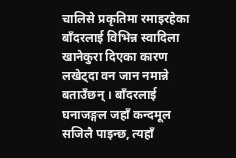चालिसे प्रकृतिमा रमाइरहेका बाँदरलाई विभिन्न स्वादिला खानेकुरा दिएका कारण लखेट्दा वन जान नमान्ने बताउँछन् । बाँदरलाई घनाजङ्गल जहाँ कन्दमूल सजिलै पाइन्छ, त्यहाँ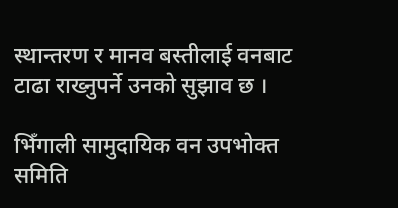स्थान्तरण र मानव बस्तीलाई वनबाट टाढा राख्नुपर्ने उनको सुझाव छ ।

भिँगाली सामुदायिक वन उपभोक्त समिति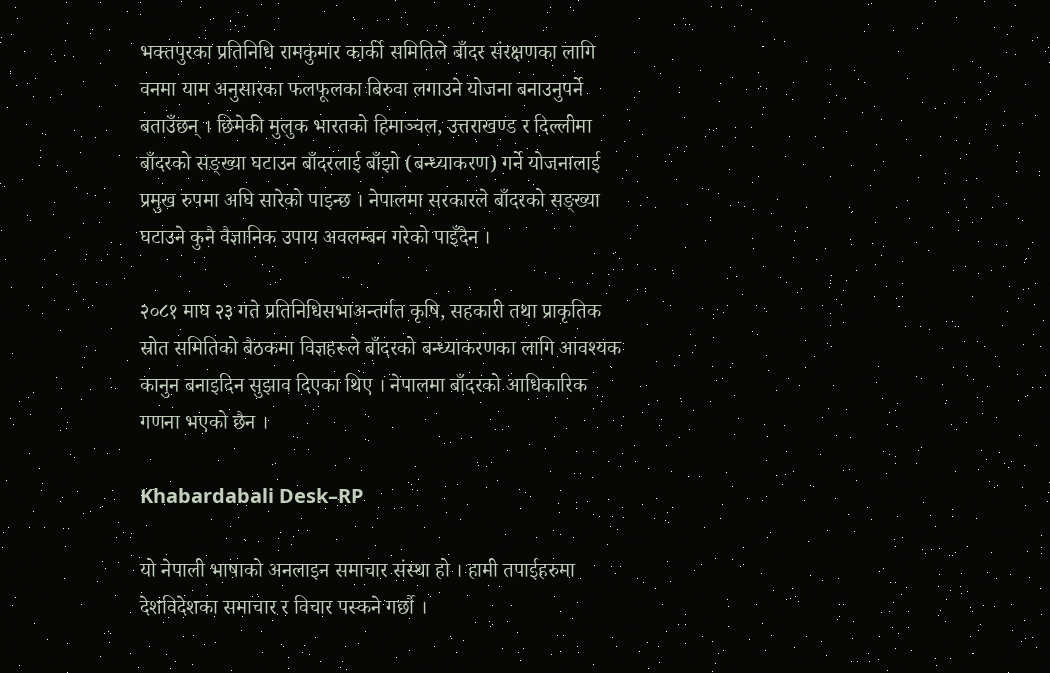भक्तपुरका प्रतिनिधि रामकुमार कार्की समितिले बाँदर संरक्षणका लागि वनमा याम अनुसारका फलफूलका बिरुवा लगाउने योजना बनाउनुपर्ने बताउँछन् । छिमेकी मुलुक भारतको हिमाञ्चल, उत्तराखण्ड र दिल्लीमा बाँदरको सङ्ख्या घटाउन बाँदरलाई बाँझो (बन्ध्याकरण) गर्ने योजनालाई प्रमुख रुपमा अघि सारेको पाइन्छ । नेपालमा सरकारले बाँदरको सङ्ख्या घटाउने कुनै वैज्ञानिक उपाय अवलम्बन गरेको पाइँदैन ।

२०८१ माघ २३ गते प्रतिनिधिसभाअन्तर्गत कृषि, सहकारी तथा प्राकृतिक स्रोत समितिको बैठकमा विज्ञहरूले बाँदरको बन्ध्याकरणका लागि आवश्यक कानुन बनाइदिन सुझाव दिएका थिए । नेपालमा बाँदरको आधिकारिक गणना भएको छैन ।

Khabardabali Desk–RP

यो नेपाली भाषाको अनलाइन समाचार संस्था हो । हामी तपाईहरुमा देशविदेशका समाचार र विचार पस्कने गर्छौ ।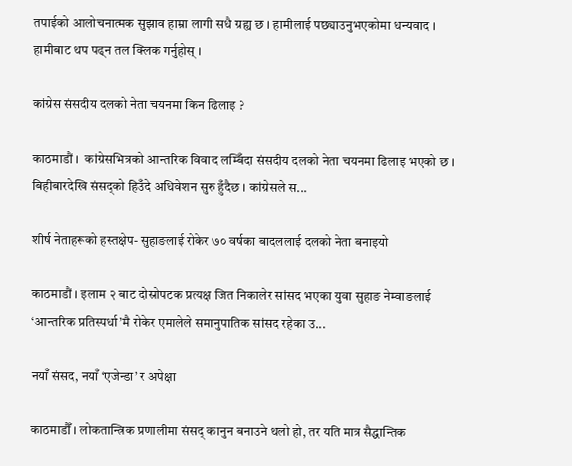तपाईको आलोचनात्मक सुझाव हाम्रा लागी सधै ग्रह्य छ । हामीलाई पछ्याउनुभएकोमा धन्यवाद । हामीबाट थप पढ्न तल क्लिक गर्नुहोस् ।

कांग्रेस संसदीय दलको नेता चयनमा किन ढिलाइ ?

काठमाडौं ।  कांग्रेसभित्रको आन्तरिक विवाद लम्बिँदा संसदीय दलको नेता चयनमा ढिलाइ भएको छ । बिहीबारदेखि संसद्को हिउँदे अधिवेशन सुरु हुँदैछ । कांग्रेसले स...

शीर्ष नेताहरूको हस्तक्षेप- सुहाङलाई रोकेर ७० वर्षका बादललाई दलको नेता बनाइयो

काठमाडौं । इलाम २ बाट दोस्रोपटक प्रत्यक्ष जित निकालेर सांसद भएका युवा सुहाङ नेम्वाङलाई ‘आन्तरिक प्रतिस्पर्धा’मै रोकेर एमालेले समानुपातिक सांसद रहेका उ...

नयाँ संसद, नयाँ ‘एजेन्डा’ र अपेक्षा

काठमाडौँ । लोकतान्त्रिक प्रणालीमा संसद् कानुन बनाउने थलो हो, तर यति मात्र सैद्धान्तिक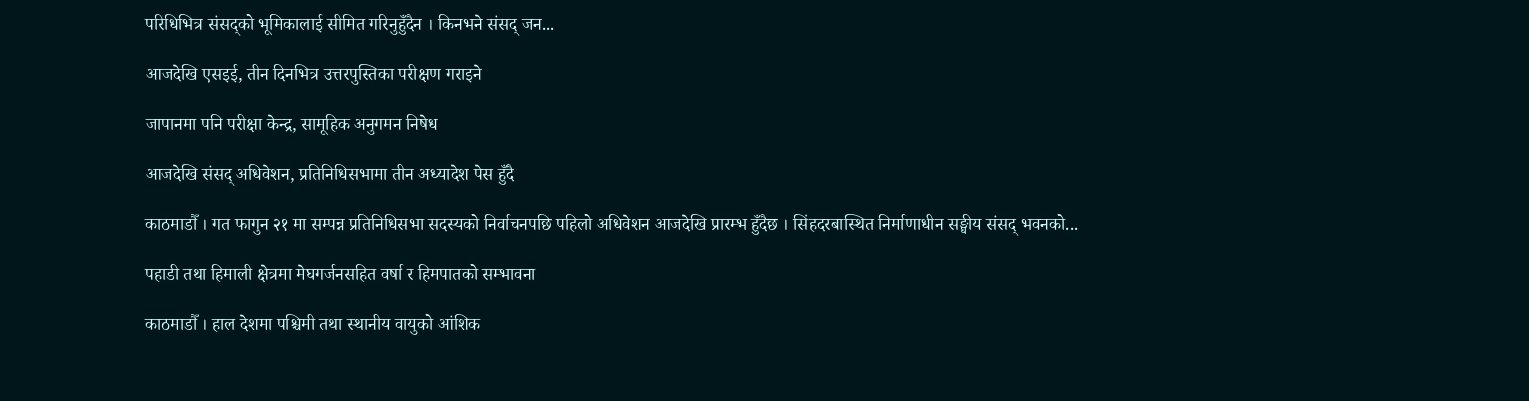परिधिभित्र संसद्को भूमिकालाई सीमित गरिनुहुँदैन । किनभने संसद् जन...

आजदेखि एसइई, तीन दिनभित्र उत्तरपुस्तिका परीक्षण गराइने

जापानमा पनि परीक्षा केन्द्र, सामूहिक अनुगमन निषेध

आजदेखि संसद् अधिवेशन, प्रतिनिधिसभामा तीन अध्यादेश पेस हुँदै

काठमाडौँ । गत फागुन २१ मा सम्पन्न प्रतिनिधिसभा सदस्यको निर्वाचनपछि पहिलो अधिवेशन आजदेखि प्रारम्भ हुँदैछ । सिंहदरबास्थित निर्माणाधीन सङ्घीय संसद् भवनको...

पहाडी तथा हिमाली क्षेत्रमा मेघगर्जनसहित वर्षा र हिमपातको सम्भावना

काठमाडौँ । हाल देशमा पश्चिमी तथा स्थानीय वायुको आंशिक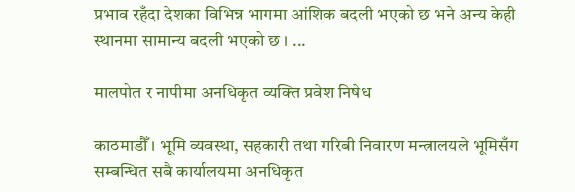प्रभाव रहँदा देशका विभिन्न भागमा आंशिक बदली भएको छ भने अन्य केही स्थानमा सामान्य बदली भएको छ । ...

मालपोत र नापीमा अनधिकृत व्यक्ति प्रवेश निषेध

काठमाडौँ । भूमि व्यवस्था, सहकारी तथा गरिबी निवारण मन्त्रालयले भूमिसँग सम्बन्धित सबै कार्यालयमा अनधिकृत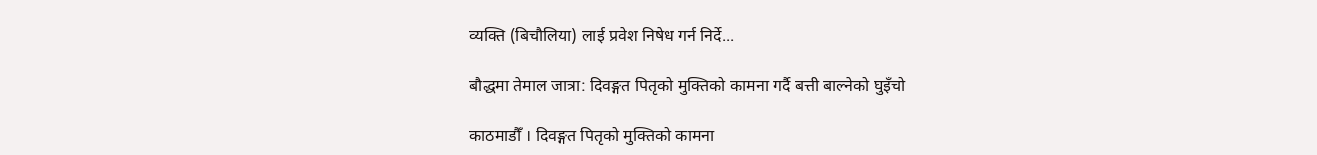व्यक्ति (बिचौलिया) लाई प्रवेश निषेध गर्न निर्दे...

बौद्धमा तेमाल जात्रा: दिवङ्गत पितृको मुक्तिको कामना गर्दै बत्ती बाल्नेको घुइँचो

काठमाडौँ । दिवङ्गत पितृको मुक्तिको कामना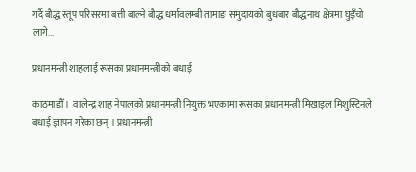गर्दै बौद्ध स्तूप परिसरमा बत्ती बाल्ने बौद्ध धर्मावलम्बी तामाङ समुदायको बुधबार बौद्धनाथ क्षेत्रमा घुइँचो लागे...

प्रधानमन्त्री शाहलाई रूसका प्रधानमन्त्रीको बधाई

काठमाडौँ ।  वालेन्द्र शाह नेपालको प्रधानमन्त्री नियुक्त भएकामा रूसका प्रधानमन्त्री मिखाइल मिशुस्टिनले बधाई ज्ञापन गरेका छन् । प्रधानमन्त्री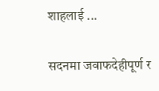शाहलाई ...

सदनमा जवाफदेहीपूर्ण र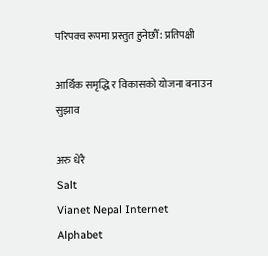परिपक्व रूपमा प्रस्तुत हुनेछौँ: प्रतिपक्षी

आर्थिक समृद्धि र विकासको योजना बनाउन सुझाव

अरु धेरै
Salt
Vianet Nepal Internet
Alphabet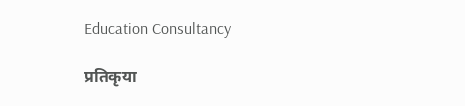Education Consultancy

प्रतिकृया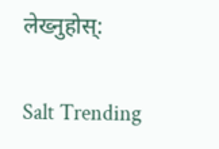लेख्नुहोस्:

Salt Trending